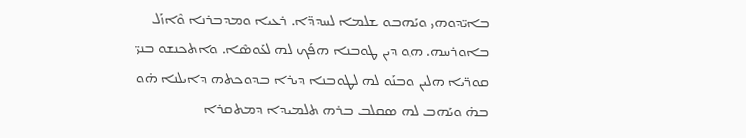ܒܐܝ̈ܕܘܗܝ ܘܝܰܗܒܘ ܫܠܡܐ ܠܚܕܕ̈ܐ. ܪܥܝܐ ܘܡܕܒܪܢܐ ܘܶܐܙܰܠ ܒܐܘܪܚܗ. ܗ݂ܘ ܕܝܢ ܛܘܒܢܐ ܗܦܰܟ ܠܗ ܠܥܰܘܣܶܐ. ܘܐܬܟܢܫܘ ܒܢܝ̈ ܩܘܪ̈ܝܐ ܗܠܝܢ ܘܒܢܰܘ ܠܗ ܠܛܘܒܢܐ ܕܝܪܐ ܒܕܘܟܬܗ ܕܐܝܠܢܐ ܗ̇ܘ ܒܗ̇ ܘܝܰܗܒ ܠܗ ܣܩܠܒ ܒܪܗ ܬܠܡܝܕܐ ܕܡܬܩܪܐ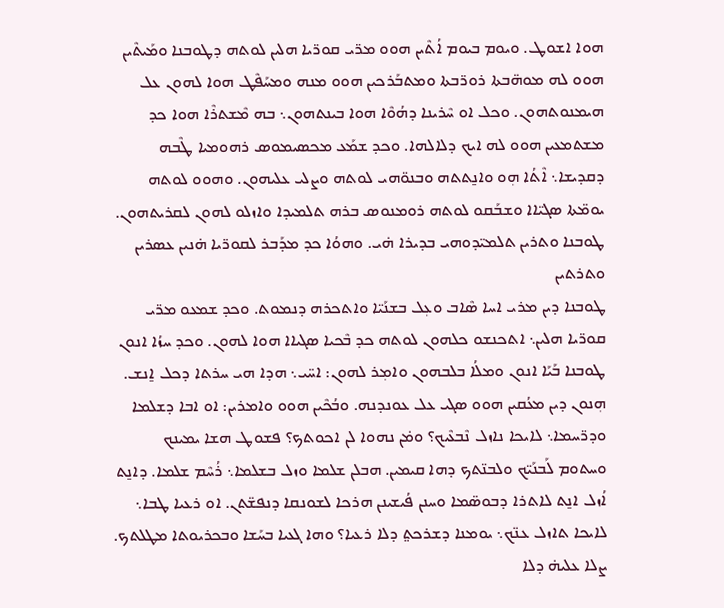ܗܘܐ ܐܫܘܛ. ܘܝܘܡ ܒܝܘܡ ܐܳܬܶܝܢ ܗܘܘ ܡܪ̈ܝ ܩܘܪ̈ܝܐ ܗܠܝܢ ܠܘܬܗ ܕܛܘܒܢܐ ܘܡܰܝܬܶܝܢ ܗܘܘ ܠܗ ܡܘܗ̈ܒܬܐ ܪܘܪ̈ܒܬܐ ܘܡܬܒܰܪܟܝܢ ܗܘܘ ܡܢܗ ܘܡܚܰܦܶܛ ܗܘܐ ܠܗܘܢ ܥܠ ܗܝܡܢܘܬܗܘܢ. ܘܟܠ ܐܘ ܚܶܪܝܢܐ ܕܗܳܘܶܐ ܗܘܐ ܒܝܢܬܗܘܢ܆ ܒܗ ܡܶܫܬܪܶܐ ܗܘܐ ܟܕ ܡܫܬܡܥܝܢ ܗܘܘ ܠܗ ܐܝܟ ܕܠܐܠܗܐ. ܘܟܕ ܫܡܰܥ ܡܟܣܝܡܘܣ ܪܗܘܡܝܐ ܛܶܒܗ ܕܩܕܝܫܐ܆ ܐܶܬܳܐ ܗ݂ܘ ܘܐܢ̱ܬܬܗ ܘܒܢܘ̈ܗܝ ܠܘܬܗ ܘܨܠܝ ܥܠܝܗܘܢ. ܘܗܘܘ ܠܘܬܗ ܝܘܡ̈ܬܐ ܣܓܝ̈ܐܐ ܘܫܒܰܩܘ ܠܘܬܗ ܪܘܡܢܘܣ ܒܪܗ ܬܠܡܝܕܐ ܘܐܙܠܘ ܠܗܘܢ ܠܩܪܝܬܗܘܢ. ܛܘܒܢܐ ܘܬܪܝܢ ܬܠܡܝ̈ܕܘܗܝ ܒܕܝܪܐ ܗ̇ܝ. ܘܗܘܳܐ ܟܕ ܡܕܰܒܪ ܠܩܘܪ̈ܝܐ ܗ̇ܢܝܢ ܥܣܪܝܢ ܘܬܪܬܝܢ
ܛܘܒܢܐ ܕܝܢ ܡܪܝ ܐܚܐ ܣܶܐܒ ܘܥ݂ܠ ܒܫܢܰܝ̈ܐ ܘܐܬܟܪܗ ܕܢܡܘܬ. ܘܟܕ ܫܡܥܘ ܡܪ̈ܝ ܩܘܪ̈ܝܐ ܗܠܝܢ܆ ܐܬܟܢܫܘ ܟܠܗܘܢ ܠܘܬܗ ܟܕ ܒܶܟܝܐ ܣܓܝܐܐ ܗܘܐ ܠܗܘܢ. ܘܟܕ ܚܙܳܐ ܐܢܘܢ ܛܘܒܢܐ ܒܰܝܰܐ ܐܢܘܢ ܘܡܠܳܐ ܒܠܒܗܘܢ ܘܐܡ݂ܪ ܠܗܘܢ: ܐܚ̈ܝ܆ ܗܕܐ ܗܝ ܚܪܬܐ ܕܟܠ ܐ̱ܢܫ. ܗ݂ܢܘܢ ܕܝܢ ܡܥܳܩܝܢ ܗܘܘ ܣܓܝ ܥܠ ܥܘܢܕܢܗ. ܘܒܳܟܶܝܢ ܗܘܘ ܘܐܡܪܝܢ: ܐܘ ܐܒܐ ܕܫܠܡܐ ܘܕܪ̈ܚܡܐ܆ ܠܐܝܟܐ ܢܐܙܠ ܢܶܒܥܶܝܟ؟ ܘܡ̇ܢ ܢܗܘܐ ܠܢ ܐܟܘܬܟ؟ ܦܫܘܛ ܗܫܐ ܝܡܝܢܟ ܘܚܬܘܡ ܠܰܒܢܰܝ̈ܟ ܘܠܒܢ̈ܬܟ ܕܗܐ ܩܝܡܝܢ. ܗܒܠܢ ܫܠܡܐ ܘܙܠ ܒܫܠܡܐ܆ ܪܳܚܶܡ ܫܠܡܐ. ܕܐܢ̱ܬ ܐܳܙܠ ܐܢ̱ܬ ܠܐܬܪܐ ܕܒܘܣ̈ܡܐ ܘܚܢܢ ܦܳܝܫܝܢܢ ܗܪܟܐ ܠܫܘܢܩܐ ܕܢܦܫ̈ܬܢ. ܐܘ ܪܥܝܐ ܛܒܐ܆ ܠܐܝܟܐ ܬܐܙܠ ܥܢ̈ܟ܆ ܝܘܡܢܐ ܕܫܪܟܬ݀ ܕܠܐ ܪܥܝܐ؟ ܘܗܐ ܓܥܝܐ ܒܚܰܫܐ ܘܒܟܪܝܘܬܐ ܡܛܠܬܟ. ܨܠܐ ܥܠܝܗ̇ ܕܠܐ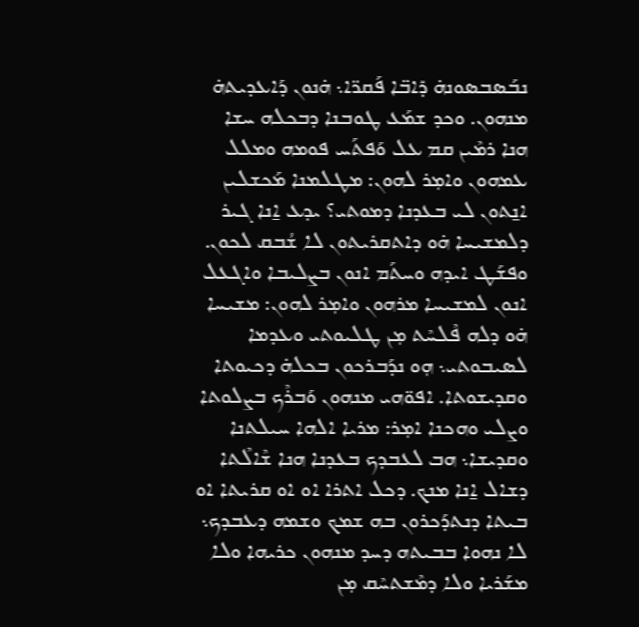ܢܒܰܣܒܣܘܢܗ̇ ܕܺܐܒ̈ܐ ܦܰܩܪ̈ܐ܆ ܗ̇ܢܘܢ ܕܰܐܥܕܝܬܗ̇ ܡܢܗܘܢ. ܘܟܕ ܫܡܰܥ ܛܘܒܢܐ ܕܒܟܠܗ ܚܫܐ ܗܢܐ ܪܡܶܝܢ ܩܡ ܥܠ ܘܰܦܬܰܚ ܦܘܡܗ ܘܡܠܠ ܥܡܗܘܢ ܘܐܡ݂ܪ ܠܗܘܢ: ܡܛܠܡܢܐ ܡܰܟܫܠܝܢ ܐܢ̱ܬܘܢ ܠܝ ܒܥܕܢܐ ܕܡܘܬܝ؟ ܝܕܥ ܐ̱ܢܐ ܓܝܪ ܕܠܡܫܝܚܐ ܗ̇ܘ ܕܐܬܩܪܝܬܘܢ ܠܐ ܫܳܒܩ ܠܟܘܢ. ܘܦܫܰܛ ܐܝܕܗ ܘܚܬܰܡ ܐܢܘܢ ܒܨܠܝܒܐ ܘܐܓܥܠ  ܐܢܘܢ ܠܡܫܝܚܐ ܡܪܗܘܢ ܘܐܡ݂ܪ ܠܗܘܢ: ܡܫܝܚܐ ܗ̇ܘ ܕܠܗ ܦܶܠܚܶܬ ܡ݂ܢ ܛܠܝܘܬܝ ܘܥܕܡܐ ܠܣܝܒܘܬܝ܆ ܗ݂ܘ ܢܕܰܒܪܟܘܢ ܒܟܠܗ̇ ܕܟܝܘܬܐ ܘܩܕܝܫܘܬܐ. ܐܦܘ̈ܗܝ ܡܢܗܘܢ ܘܰܒܪܶܟ ܒܨܠܘܬܐ ܘܨܠܝ ܘܗܟܢܐ ܐܡ݂ܪ: ܡܪܝܐ ܐܠܗܐ ܚܝܠܬܢܐ ܘܩܕܝܫܐ܆ ܗܒ ܠܥܒܕܟ ܒܥܕܢܐ ܗܢܐ ܫܶܐܠܶܬܐ ܕܫܐܠ ܐ̱ܢܐ ܡܢܟ. ܕܟܠ ܐܬܪܐ ܐܘ ܐܘ ܩܪܝܬܐ ܐܘ ܒܝܬܐ ܕܢܬܕܰܟܪܘܢ ܒܗ ܫܡܟ ܘܫܡܗ ܕܥܒܕܟ܆ ܠܐ ܢܗܘܐ ܒܒܝܬܗ ܕܚܕ ܡܢܗܘܢ ܟܪܝܗܐ ܘܠܐ ܡܫܰܪܝܐ ܘܠܐ ܕܡܶܫܬܚܶܩ ܡ݂ܢ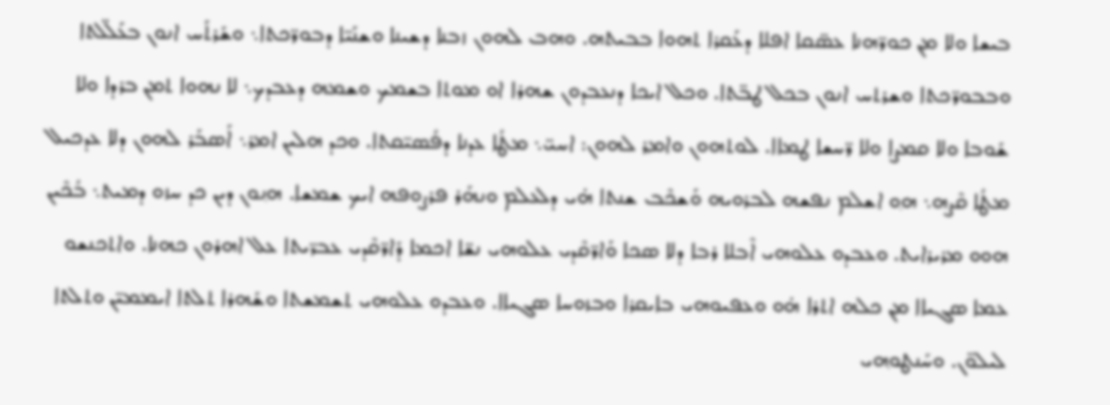ܒܝܫܐ ܘܠܐ ܡ݂ܢ ܟܘܪ̈ܗܢܐ ܥܣ̈ܩܐ ܐܦܠܐ ܕܥܰܩܪܐ ܬܗܘܐ ܒܒܝܬܗ. ܘܗܒ ܠܗܘܢ ܙܒܢܐ ܕܫܝܢܐ ܘܫܢܰܝ̈ܐ ܕܒܘܪ̈ܟܬܐ܆ ܘܫܰܪܬܰܚ ܐܢܘܢ ܒܥܰܠ̈ܠܬܐ ܘܒܒܘܪ̈ܟܬܐ ܘܫܪܬܚ ܐܢܘܢ ܒܟܠ ܛܒ̈ܬܐ. ܘܟܠ ܐܝܟܐ ܕܢܥܒܕܘܢ ܫܗܪܐ ܐܘ ܡܘܬܐ ܒܫܡܟ ܘܫܡܗ ܕܥܒܕܟ܆ ܠܐ ܢܗܘܐ ܬܡܢ ܒܪܕܐ ܘܠܐ ܫܰܘܒܐ ܘܠܐ ܩܡܨܐ ܘܠܐ ܪ̈ܚܫܐ ܛܡܐܐ. ܠܘܬܗܘܢ ܘܐܡ݂ܪ ܠܗܘܢ: ܐܚܝ̈܆ ܡܛܳܐ ܥܕܢܐ ܕܦܳܣܝ̈ܩܬܐ. ܘܟܕ ܗܠܝܢ ܐܡ݂ܪ܆ ܐܰܣܒܰܪ ܠܗܘܢ ܕܠܐ ܥܕܟܝܠ ܡܛܳܐ ܩܶܨܗ܆ ܗ݂ܘ ܐܫܠܡ ܢܦܫܗ ܠܒܪܘܝܗ ܘܰܫܟܶܒ ܫܢܬܐ ܗ̇ܝ ܕܠܥܠܡ ܘܢܗܰܪ ܦܪܨܘܦܗ ܐܝܟ ܫܡܫܐ. ܗ݂ܢܘܢ ܕܝܢ ܟܕ ܚܙܘ ܕܡܝܬ܆ ܒܳܟܶܝܢ ܗܘܘ ܡܪܝܪܐܝܬ. ܘܥܒܕܘ ܥܠܘܗܝ ܐܶܒܠܐ ܪܒܐ ܕܠܐ ܣܟܐ ܘܰܐܪ̈ܩܶܕܝ ܥܠܘܗܝ ܢܫ̈ܐ ܐܟܡܐ ܕܰܐܪ̈ܩܶܕܝ ܥܒܪ̈ܝܬܐ ܥܠ ܐܗܪܘܢ ܟܗܢܐ. ܘܐܬܟܢܫܘ ܥܡܐ ܣܓܝܐܐ ܡ݂ܢ ܟܠܗ ܐܬܪܐ ܗ̇ܘ ܘܥܦܝܘܗܝ ܒܐܝܩܪܐ ܘܒܙܘܚܐ ܣܓܝܐܐ. ܘܥܒܕܘ ܥܠܘܗܝ ܬܫܡܫܬܐ ܘܫܰܗܪܐ ܬܠܬܐ ܐܝܡܡܝ̈ܢ ܘܬܠܬܐ ܠܝܠܘ̈ܢ. ܘܚܰܢܛܘ݂ܗܝ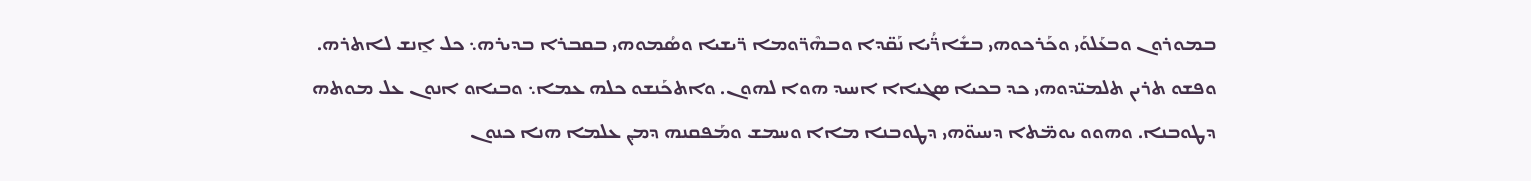ܒܡܘܪܘܢ ܘܒܥܰܠܘܰܝ ܘܟܰܪܟܘܗܝ ܒܫܺܐܪ̈ܳܝܐ ܢܰܩ̈ܕܐ ܘܒܗܶܪ̈ܘܡܐ ܪ̈ܝܫܝܐ ܘܣܳܡܘܗܝ ܒܩܒܪܐ ܒܕܝܪܗ܆ ܟܠ ܐ̱ܢܫ ܠܐܬܪܗ. ܘܦܫܘ ܬܪܝܢ ܬܠܡܝ̈ܕܘܗܝ ܟܕ ܒܟܝܐ ܣܓܝܐܐ ܐܚܝܕ ܗܘܐ ܠܗܘܢ. ܘܐܬܟܰܢܫܘ ܟܠܗ ܥܡܐ܆ ܘܒܝܐܘ ܐܢܘܢ ܥܠ ܡܘܬܗ ܕܛܘܒܢܐ. ܘܗܘܘ ܝܘܡ̈ܬܐ ܕܚܝܘ̈ܗܝ ܕܛܘܒܢܐ ܡܐܐ ܘܚܡܫ ܘܡܰܦܩܢܗ ܕܡ݂ܢ ܥܠܡܐ ܗܢܐ ܟܢܘܢ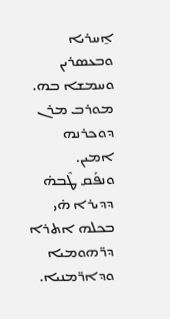ܐ̱ܚܪܝܐ ܘܒܥܣܪܝܢ ܘܚܡܫܐ ܒܗ. ܡܘܪܒ ܡܪܢ ܕܘܟܪܢܗ ܐܡܝܢ.
ܘܢܦܰܩ ܛܶܒܗ̇ ܕܕܝܪܐ ܗ̇ܝ ܒܟܠܗ ܐܬܪܐ ܕܪ̈ܗܘܡܝܐ ܘܕܐܪ̈ܡܢܝܐ.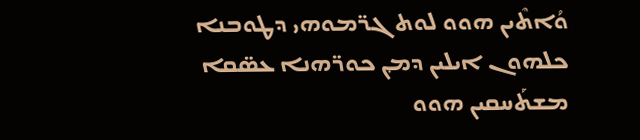ܘܳܐܬܶܝܢ ܗܘܘ ܠܘܬ ܓܪ̈ܡܘܗܝ ܕܛܘܒܢܐ ܟܠܗܘܢ ܐܝܠܝܢ ܕܡ݂ܢ ܟܘܪ̈ܗܢܐ ܥܣ̈ܩܐ ܡܫܬܰܚܩܝܢ ܗܘܘ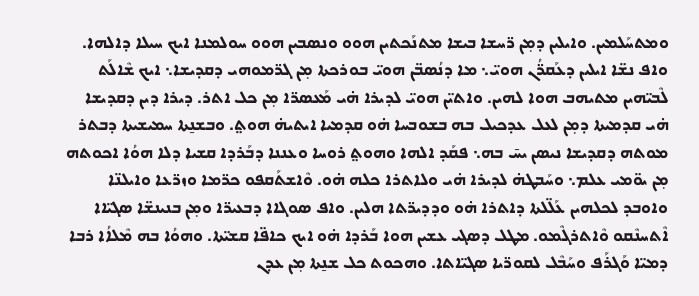ܘܡܬܚܰܠܡܝܢ. ܘܐܝܠܝܢ ܕܡ݂ܢ ܪ̈ܚܫܐ ܒܝܫܐ ܡܬܢܰܟܬܝܢ ܗܘܘ ܘܢܣܒܝܢ ܗܘܘ ܚܘܠܡܢܐ ܐܝܟ ܚܝܠܐ ܕܐܠܗܐ. ܘܐܦ ܢܫ̈ܐ ܐܝܠܝܢ ܕܥܰܩܪ̈ܳܢ ܗܘܝ̈܆ ܡܐ ܕܢܳܣܒ̈ܢ ܗܘܝ̈ ܒܘܪܟܬܐ ܡ݂ܢ ܓܪ̈ܡܘܗܝ ܕܩܕܝܫܐ܆ ܐܝܟ ܫܶܐܠܰܬ ܠܶܒܝ̈ܗܝܢ ܡܬܝܗܒ ܗܘܐ ܠܗܝܢ. ܘܐܬܝ̈ܢ ܗܘܝ̈ ܠܕܝܪܐ ܗ̇ܝ ܡܰܥܣܪ̈ܐ ܡ݂ܢ ܟܠ ܐܬܪ. ܕܝܪܐ ܕܝܢ ܕܩܕܝܫܐ ܗ̇ܝ ܩܕܡܝܬܐ ܕܡ݂ܢ ܠܥܠ ܥܕܟܝܠ ܒܗ ܒܫܘܒܚܐ ܗ̇ܘ ܩܕܡܝܐ ܐܝܬܝܗ̇ ܗܘܬ݀. ܘܒܫܢ̱ܬܐ ܚܡܝܫܝܬܐ ܕܒܬܪ ܡܘܬܗ ܕܩܕܝܫܐ ܢܝܣܢ ܝܚ̄ ܒܗ܆ ܦܩܰܕ ܐܠܗܐ ܘܗܘܬ݀ ܪܘܚܐ ܘܥܢܢܐ ܕܒܰܪܕܐ ܩܫܝܐ ܕܠܐ ܗܘܳܐ ܐܟܘܬܗ ܡ݂ܢ ܝܘ̈ܡܝ ܥܠܡ܆ ܘܚܰܒܛܗ̇ ܠܕܝܪܐ ܗ̇ܝ ܘܠܐܬܪܐ ܟܠܗ ܗ̇ܘ. ܘܶܐܫܬܰܩܦܘ ܟܪ̈ܡܐ ܘܙܪ̈ܥܐ ܘܐܝܠܢ̈ܐ ܘܐܘܒܕ ܠܟܠܗܝܢ ܥܰܠ̈ܠܬܐ ܕܐܬܪܐ ܗ̇ܘ ܘܕܕܝܪ̈ܬܐ ܗܠܝܢ. ܘܐܦ ܣܘܓܐܐ ܕܒܥܝܪ̈ܐ ܘܡ݂ܢ ܒܢܝܢܫ̈ܐ ܣܓܝ̈ܐܐ ܐܶܬܚܢܶܩܘ ܘܶܐܬܪܓܶܡܘ. ܡܛܠ ܕܣܓܝ ܥܫܝܢ ܗܘܐ ܒܰܪܕܐ ܗ̇ܘ ܐܝܟ ܟܐܦ̈ܐ ܩܫܝ̈ܬܐ. ܘܗܘܳܐ ܒܗ ܡܶܠܐܳܐ ܪܒܐ ܕܡܝ̈ܐ ܘܰܓܪܰܦ ܘܚܰܒܶܠ ܠܩܘܪ̈ܝܐ ܣܓܝ̈ܐܬܐ. ܘܗܟܘܬ ܟܠ ܫܢ̱ܬܐ ܡ݂ܢ ܥܕܢ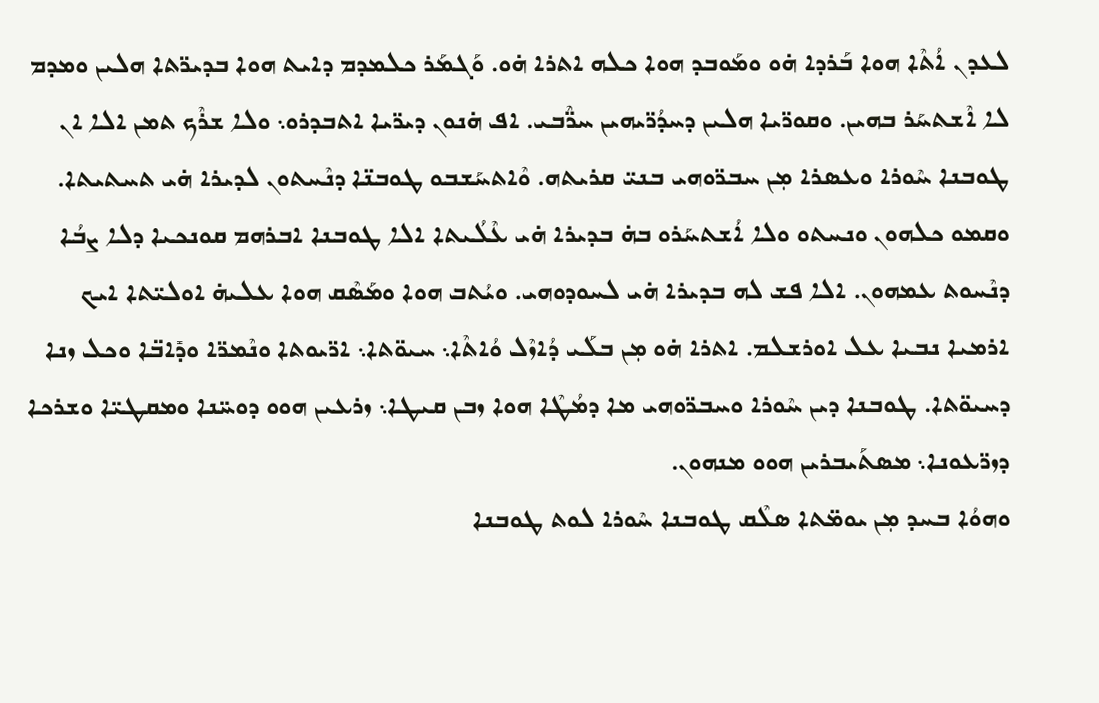ܠܥܕܢ ܐܳܬܶܐ ܗܘܐ ܒܰܪܕܐ ܗ̇ܘ ܘܡܰܘܒܕ ܗܘܐ ܟܠܗ ܐܬܪܐ ܗ̇ܘ. ܘܰܓܡܰܪ ܟܠܡܕܡ ܕܐܝܬ ܗܘܐ ܒܕܝܪ̈ܬܐ ܗܠܝܢ ܘܡܕܡ ܠܐ ܐܶܫܬܚܰܪ ܒܗܝܢ. ܘܩܘܪ̈ܝܐ ܗܠܝܢ ܕܚܕܳܪ̈ܝܗܝܢ ܚܪ̈ܶܒܝ. ܐܦ ܗ̇ܢܘܢ ܕܝܪ̈ܝܐ ܐܬܒܕܪܘ܆ ܘܠܐ ܫܪܶܟ ܬܡܢ ܐܠܐ ܐܢ ܛܘܒܢܐ ܚܶܘܪܐ ܘܥܣܪܐ ܡ݂ܢ ܚܒܪ̈ܘܗܝ ܒܢܝ̈ ܩܪܝܬܗ. ܘܶܐܬܚܰܫܒܘ ܛܘܒܢ̈ܐ ܕܢܶܚܬܘܢ ܠܕܝܪܐ ܗ̇ܝ ܬܚܬܝܬܐ. ܘܩܡܘ ܟܠܗܘܢ ܘܢܚܬܘ ܘܠܐ ܐܳܫܬܚܰܪܘ ܒܗ̇ ܒܕܝܪܐ ܗ̇ܝ ܥܶܠܳܝܬܐ ܐܠܐ ܛܘܒܢܐ ܐܒܪܗܡ ܩܘܢܟܝܐ ܕܠܐ ܨܒܳܐ ܕܢܶܚܘܬ ܥܡܗܘܢ. ܐܠܐ ܦܫ ܠܗ ܒܕܝܪܐ ܗ̇ܝ ܠܚܘܕܘܗܝ. ܘܝܳܬܒ ܗܘܐ ܘܡܰܣܶܩ ܗܘܐ ܥܠܝܗ̇ ܐܘܠܝ̈ܬܐ ܐܝܟ ܐܪܡܝܐ ܢܒܝܐ ܥܠ ܐܘܪܫܠܡ. ܐܬܪܐ ܗ̇ܘ ܡ݂ܢ ܒܠܰܝ ܕܳܐܙܶܠ ܘܳܐܬܶܐ܆ ܚܝܘ̈ܬܐ܆ ܐܪ̈ܝܘܬܐ ܘܢܶܡܪ̈ܐ ܘܕܺܐܒ̈ܐ ܘܟܠ ܙܢܐ ܕܚܝܘ̈ܬܐ. ܛܘܒܢܐ ܕܝܢ ܚܶܘܪܐ ܘܚܒܪ̈ܘܗܝ ܡܐ ܕܡܳܛܶܐ ܗܘܐ ܙܒܢ ܩܝܛܐ܆ ܙܪܥܝܢ ܗܘܘ ܕܘܚ̈ܢܐ ܘܡܩܛܝ̈ܐ ܘܫܪܟܐ ܕܙܪ̈ܥܘܢܐ܆ ܡܣܬܰܝܒܪܝܢ ܗܘܘ ܡܢܗܘܢ.
ܘܗܘܳܐ ܒܚܕ ܡ݂ܢ ܝܘܡ̈ܬܐ ܣܠܶܩ ܛܘܒܢܐ ܚܶܘܪܐ ܠܘܬ ܛܘܒܢܐ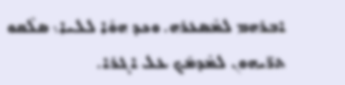ܐܒܪܗܡ ܠܡܶܣܥܪܗ. ܘܟܕ ܗܘܳܐ ܠܠܝܐ܆ ܣܠܶܩܘ ܬܪ̈ܝܗܘܢ ܠܡܶܕܡܰܟ ܥܠ ܐܓܪܐ.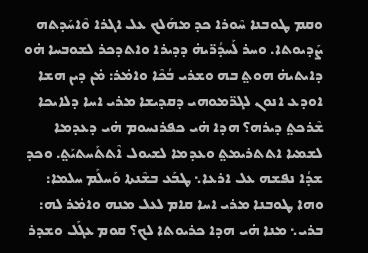ܘܩܡ ܛܘܒܢܐ ܚܶܘܪܐ ܟܕ ܡܗܰܠܟ ܥܠ ܐܓܪܐ ܘܶܐܚܰܕܬܗ ܨܰܕܝܘܬܐ. ܘܚܪ ܠܰܚܕܳܪ̈ܝܗ̇ ܕܕܝܪܐ ܘܐܬܕܟܪ ܠܫܘܒܚܐ ܗ̇ܘ ܕܐܝܬܝܗ̇ ܗܘܬ݀ ܒܗ ܘܫܪܝ ܒܳܟܶܐ ܘܐܡ̇ܪ: ܡ̇ܢ ܕܝܢ ܗܫܐ ܐܘܕܥ ܐܢܘܢ ܠܓܪ̈ܡܘܗܝ ܕܩܕܝܫܐ ܡܪܝ ܐܚܐ ܕܠܐܝܟܐ ܫܶܪܟܬ݀ ܕܝܪܗ؟ ܗܕܐ ܗ̇ܝ ܟܦܪܢܚܘܡ ܗ̇ܝ ܕܥܕܡܐ ܠܫܡܝܐ ܐܬܬܪܝܡܬ݀ ܘܥܕܡܐ ܠܫܝܘܠ ܐܶܬܬܰܚܬܝܰܬ݀. ܘܟܕ ܫܕܳܐ ܢܦܫܗ ܥܠ ܐܪܥܐ܆ ܛܒܰܥ ܒܫܶܢܬܐ ܘܰܚܠܰܡ ܚܠܡܐ: ܘܗܐ ܛܘܒܢܐ ܡܪܝ ܐܚܐ ܩܐܡ ܠܥܠ ܡܢܗ ܘܐܡ̇ܪ ܠܗ: ܒܪܝ܆ ܡܢܐ ܗ̇ܝ ܗܕܐ ܟܪܝܘܬܐ ܠܟ؟ ܩܘܡ ܥܓܰܠ ܘܫܕܪ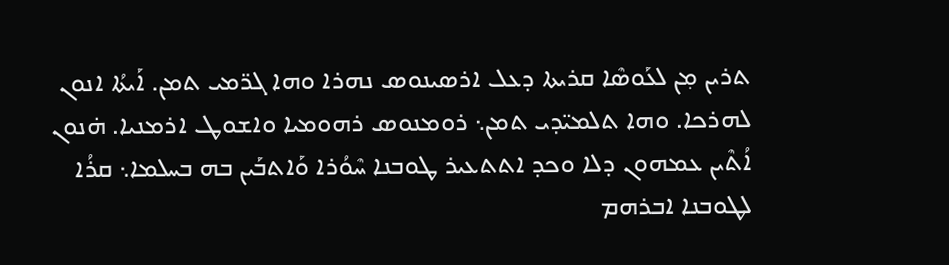ܬܪܝܢ ܡ݂ܢ ܠܥܰܘܣܶܐ ܩܪܝܬܐ ܕܥܠ ܐܪܣܝܢܘܣ ܢܗܪܐ ܘܗܐ ܓܪ̈ܡܝ ܬܡܢ. ܐܰܝܬܳܐ ܐܢܘܢ ܠܗܪܟܐ. ܘܗܐ ܬܠܡܝ̈ܕܝ ܬܡܢ܆ ܪܘܡܢܘܣ ܪܗܘܡܝܐ ܘܐܫܘܛ ܐܪܡܢܝܐ. ܗ̇ܢܘܢ ܐܳܬܶܝܢ ܥܡܗܘܢ ܕܠܐ ܘܟܕ ܐܬܬܥܝܪ ܛܘܒܢܐ ܚܶܘܳܪܐ ܘܰܐܬܒܰܝܢ ܒܗ ܒܚܠܡܐ܆ ܩܪܳܐ ܠܛܘܒܢܐ ܐܒܪܗܡ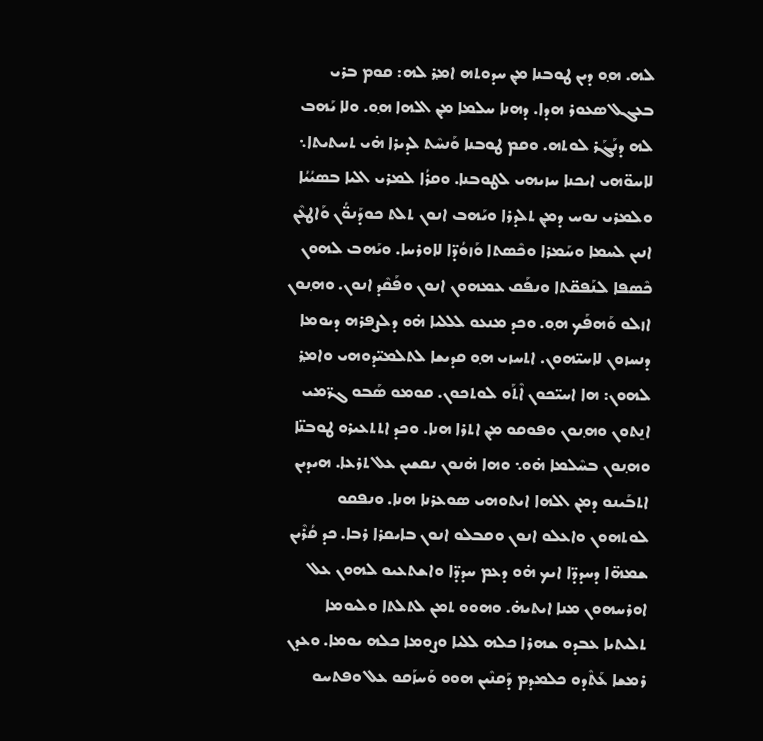ܠܗ. ܗ݂ܘ ܕܝܢ ܛܘܒܢܐ ܡ݂ܢ ܚܕܘܬܗ ܐܡ݂ܪ ܠܗ: ܩܘܡ ܒܪܝ ܒܥܓܠ ܣܥܘܪ ܗܕܐ. ܕܗܢܐ ܚܠܡܐ ܡ݂ܢ ܐܠܗܐ ܗ݂ܘ. ܘܠܐ ܝܰܗܒ ܠܗ ܕܢܰܓܰܪ ܠܘܬܗ. ܘܩܡ ܛܘܒܢܐ ܘܰܢܚܶܬ ܠܕܝܪܐ ܗ̇ܝ ܬܚܬܝܬܐ܆ ܠܐܚܘ̈ܗܝ ܐܝܟܢܐ ܚܙܝܗܝ ܠܛܘܒܢܐ. ܘܩܪܳܐ ܠܡܪܝ ܐܠܝܐ ܒܣܝܳܝܳܐ ܘܠܡܪܝ ܢܘܚ ܕܡ݂ܢ ܬܠܕܪܐ ܘܝܰܗܒ ܐܢܘܢ ܬܠܬ ܟܘܕܰܢܘ̈ܳܢ ܘܰܐܛܥܶܢ ܐܢܝܢ ܠܚܡܐ ܘܚܰܡܪܐ ܘܟܶܣܬܐ ܘܰܙܘܳܕ̈ܐ ܠܐܘܪܚܐ. ܘܝܰܗܒ ܠܗܘܢ ܟܶܣܦܐ ܠܢܰܦܩ̈ܬܐ ܘܢܦܰܩ ܥܡܗܘܢ ܐܢܘܢ ܘܦܰܩܶܕ ܐܢܘܢ. ܘܗ݂ܢܘܢ ܐܙܠܘ ܘܰܗܦܰܟ ܗ݂ܘ. ܘܟܕ ܡܢܥܘ ܠܠܠܝܐ ܗ̇ܘ ܕܠܨܦܪܗ ܕܝܘܡܐ ܕܢܚܙܘܢ ܠܐܚܝ̈ܗܘܢ. ܐܬܚܙܝ ܗ݂ܘ ܩܕܝܫܐ ܠܬܠܡܝ̈ܕܘܗܝ ܘܐܡ݂ܪ ܠܗܘܢ: ܗܐ ܐܚܝ̈ܟܘܢ ܐܶܬܰܘ ܠܘܬܟܘܢ. ܩܘܡܘ ܣܰܒܘ ܓܪ̈ܡܝ ܐܢ̱ܬܘܢ ܘܗ݂ܢܘܢ ܘܦܘܩܘ ܡ݂ܢ ܐܬܪܐ ܗܢܐ. ܘܟܕ ܐܬܬܥܝܪܘ ܛܘܒܢ̈ܐ ܘܗ݂ܢܘܢ ܒܚܶܠܡܐ ܗ̇ܘ܆ ܘܗܐ ܗ̇ܢܘܢ ܢܩܫܝܢ ܥܠ ܬܪܥܐ. ܗܝܕܝܢ ܐܬܒܰܝܢܘ ܕܡ݂ܢ ܐܠܗܐ ܐܝܬܘܗܝ ܣܘܥܪܢܐ ܗܢܐ. ܘܢܦܩܘ ܠܘܬܗܘܢ ܘܐܥܠܘ ܐܢܘܢ ܘܩܒܠܘ ܐܢܘܢ ܒܐܝܩܪܐ ܪܒܐ. ܟܕ ܩܳܪܶܝܢ ܫܡܗ̈ܐ ܕܚܕܕ̈ܐ ܐܝܟ ܗ̇ܘ ܕܥܡ ܚܕܕ̈ܐ ܘܐܫܬܥܝܘ ܠܗܘܢ ܥܠ ܐܘܪܚܗܘܢ ܡܢܐ ܐܝܬܝܗ̇. ܘܗܘܘ ܬܡܢ ܠܬܠܬܐ ܘܠܝܘܡܐ ܬܠܝܬܝܐ ܥܒܕܘ ܫܗܪܐ ܟܠܗ ܠܠܝܐ ܘܨܘܡܐ ܟܠܗ ܝܘܡܐ. ܘܥܕܢ ܪܡܫܐ ܥܰܬܶܕܘ ܟܠܡܕܡ ܕܰܩܢܶܝܢ ܗܘܘ ܘܰܚܙܰܩܘ ܥܠ ܘܦܬܚܘ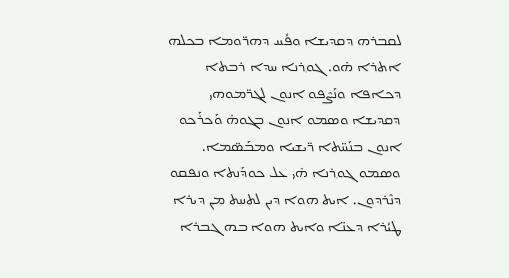ܠܩܒܪܗ ܕܩܕܝܫܐ ܘܦܳܚ ܕܗܪ̈ܘܡܐ ܒܟܠܗ ܐܬܪܐ ܗ̇ܘ. ܓܘ݂ܪܢܐ ܚܕܐ ܪܒܬܐ ܕܟܐܦܐ ܘܢܰܨܶܦܘ ܐܢܘܢ ܠܓܪ̈ܡܘܗܝ ܕܩܕܝܫܐ ܘܣܡܘ ܐܢܘܢ ܒܓܘܗ̇ ܘܰܟܪܰܟܘ ܐܢܘܢ ܒܢܰܚ̈ܬܐ ܪ̈ܝܫܝܐ ܘܡܒܰܣ̈ܡܐ. ܘܣܡܘ ܓܘ݂ܪܢܐ ܗ̇ܝ ܥܠ ܟܘܕܰܢܬܐ ܘܢܦܩܘ ܕܢܶܪܕܘܢ. ܐܝܬ ܗܘܐ ܕܝܢ ܠܬܚܬ ܡ݂ܢ ܕܝܪܐ ܛܝܳܪܐ ܕܥܢ̈ܐ ܘܐܝܬ ܗܘܐ ܒܗ ܓܒܪܐ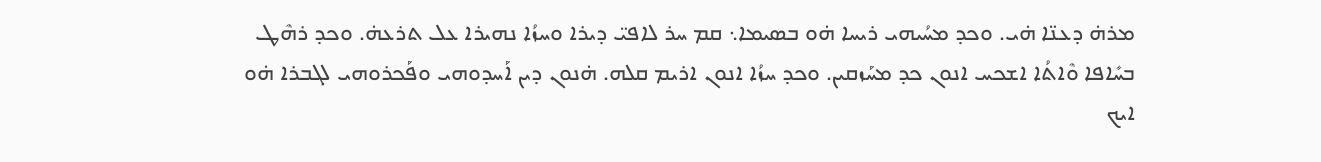ܡܪܗ̇ ܕܥܢ̈ܐ ܗ̇ܝ. ܘܟܕ ܡܚܳܝܗܝ ܪܝܚܐ ܗ̇ܘ ܒܣܝܡܐ܆ ܩܡ ܚܪ ܠܐܦܝ̈ ܕܝܪܐ ܘܚܙܳܐ ܢܗܝܪܐ ܥܠ ܬܪܥܗ̇. ܘܟܕ ܪܗܶܛ ܒܚܺܐܦܐ ܘܶܐܬܳܐ ܐܫܟܚ ܐܢܘܢ ܟܕ ܡܚܰܙܩܝܢ. ܘܟܕ ܚܙܳܐ ܐܢܘܢ ܐܪܝܡ ܩܠܗ. ܗ̇ܢܘܢ ܕܝܢ ܐܰܚܕܘܗܝ ܘܦܰܟܪܘܗܝ ܠܓܒܪܐ ܗ̇ܘ ܐܝܟ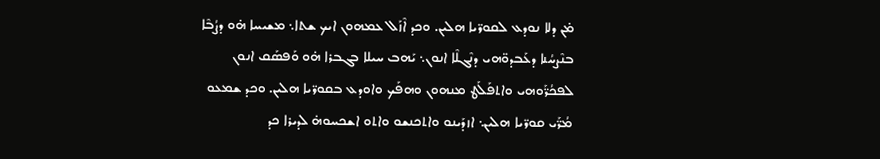ܡ̇ܢ ܕܠܐ ܢܘܕܥ ܠܩܘܪ̈ܝܐ ܗܠܝܢ. ܘܟܕ ܐܶܙܰܠ ܥܡܗܘܢ ܐܝܟ ܫܬܐ܆ ܡܫܝܚܐ ܗ̇ܘ ܕܨܳܒܶܐ ܒܢܶܨܚܳܢܐ ܕܥܰܒܕܘ̈ܗܝ ܕܢܶܓܠܶܐ ܐܢܘܢ܆ ܝܰܗܒ ܚܝܠܐ ܒܓܒܪܐ ܗ̇ܘ ܘܰܦܣܰܩ ܐܢܘܢ ܠܦܟܳܪ̈ܰܘܗܝ ܘܐܬܦܰܠܰܛ ܡܢܗܘܢ ܘܗܦܰܟ ܘܐܘܕܥ ܒܩܘܪ̈ܝܐ ܗܠܝܢ. ܘܟܕ ܫܡܥܘ ܡܳܪ̈ܰܝ ܩܘܪ̈ܝܐ ܗܠܝܢ܆ ܐܙܕܰܝܢܘ ܘܐܬܟܢܫܘ ܘܐܬܘ ܐܫܟܚܘܗ̇ ܠܕܝܪܐ ܟܕ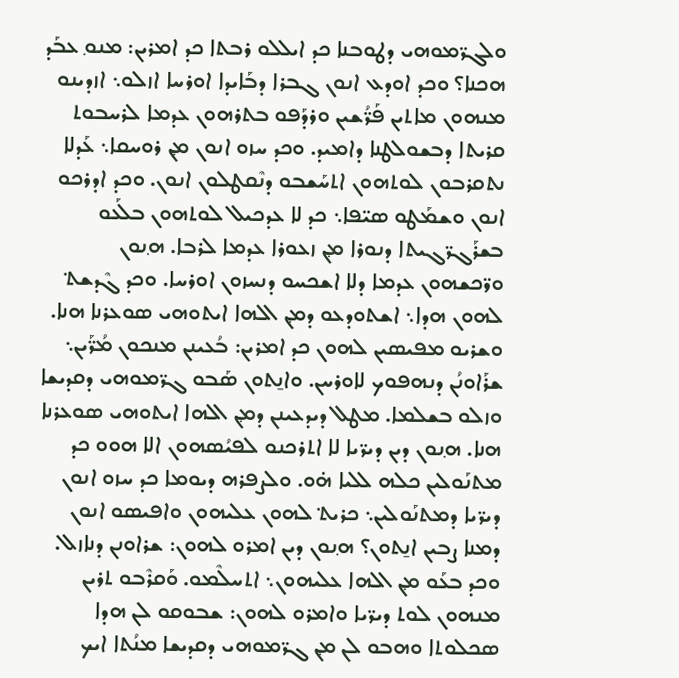ܘܠܓܪ̈ܡܘܗܝ ܕܛܘܒܢܐ ܟܕ ܐܝܠܠܘ ܪܒܬܐ ܟܕ ܐܡܪܝܢ: ܡܢܘ݂ ܥܒܰܕ ܗܟܢܐ؟ ܘܟܕ ܐܘܕܥ ܐܢܘܢ ܓܒܪܐ ܕܒܰܐܝܕܐ ܐܘܪܚܐ ܐܙܠܘ܆ ܐܙܕܝܢܘ ܡܢܗܘܢ ܡܐܬܝܢ ܦܰܪ̈ܳܫܝܢ ܘܪܕܰܦܘ ܒܬܪܗܘܢ ܥܕܡܐ ܠܪܚܒܘܬ ܩܪܝܬܐ ܕܒܫܘܠܛܢܐ ܕܐܡܝܕ. ܘܟܕ ܚܙܘ ܐܢܘܢ ܡ݂ܢ ܪܘܚܩܐ܆ ܥܰܕܠܐ ܢܬܩܪܒܘܢ ܠܘܬܗܘܢ ܐܬܚܰܫܒܘ ܕܢܶܩܛܠܘܢ ܐܢܘܢ. ܘܟܕ ܐܕܪܟܘ ܐܢܘܢ ܘܫܡܰܛܘ ܣܝ̈ܦܐ܆ ܟܕ ܠܐ ܥܕܟܝܠ ܠܘܬܗܘܢ ܒܠܰܥܘ ܒܫܪܰܓܪ̈ܓܝܬܐ ܕܢܘܪܐ ܡ݂ܢ ܙܥܘܪܐ ܥܕܡܐ ܠܪܒܐ. ܗ݂ܢܘܢ ܘܪ̈ܟܫܗܘܢ ܥܕܡܐ ܕܠܐ ܐܫܟܚܘ ܕܢܚܙܘܢ ܐܘܪܚܐ. ܘܟܕ ܓܶܕܫܬ݀ ܠܗܘܢ ܗܕܐ܆ ܐܫܬܘܕܥܘ ܕܡ݂ܢ ܐܠܗܐ ܐܝܬܘܗܝ ܣܘܥܪܢܐ ܗܢܐ. ܘܫܪܝܘ ܡܦܝܣܝܢ ܠܗܘܢ ܟܕ ܐܡܪܝܢ: ܒܳܥܝܢܢ ܡܢܟܘܢ ܡܳܪ̈ܰܝܢ܆ ܫܪܰܐܘܢܳܢ ܕܢܗܦܘܟ ܠܐܘܪܚܢ. ܘܐܢ̱ܬܘܢ ܣܰܒܘ ܓܪ̈ܡܘܗܝ ܕܩܕܝܫܐ ܘܙܠܘ ܒܫܠܡܐ. ܡܛܠ ܕܝܕܥܝܢܢ ܕܡ݂ܢ ܐܠܗܐ ܐܝܬܘܗܝ ܣܘܥܪܢܐ ܗܢܐ. ܗ݂ܢܘܢ ܕܝܢ ܕܝܪ̈ܝܐ ܠܐ ܐܬܪܟܢܘ ܠܦܝܳܣܗܘܢ ܐܠܐ ܗܘܘ ܟܕ ܡܬܢܰܘܠܝܢ ܟܠܗ ܠܠܝܐ ܗ̇ܘ. ܘܠܨܦܪܗ ܕܝܘܡܐ ܟܕ ܚܙܘ ܐܢܘܢ ܕܝܪ̈ܝܐ ܕܡܬܢܰܘܠܝܢ܆ ܟܪܝܬ݀ ܠܗܘܢ ܥܠܝܗܘܢ ܘܐܦܝܣܘ ܐܢܘܢ ܕܡܢܐ ܨܒܝܢ ܐܢ̱ܬܘܢ؟ ܗ݂ܢܘܢ ܕܝܢ ܐܡܪܘ ܠܗܘܢ: ܫܪܐܘܢܢ ܕܢܐܙܠ. ܘܟܕ ܒܥܰܘ ܡ݂ܢ ܐܠܗܐ ܥܠܝܗܘܢ܆ ܐܬܚܠܶܡܘ. ܘܰܩܪܶܒܘ ܬܪܝܢ ܡܢܗܘܢ ܠܘܬ ܕܝܪ̈ܝܐ ܘܐܡܪܘ ܠܗܘܢ: ܫܒܘܩܘ ܠܢ ܗܕܐ ܣܟܠܘܬܐ ܘܗܒܘ ܠܢ ܡ݂ܢ ܓܪ̈ܡܘܗܝ ܕܩܕܝܫܐ ܡܢܳܬܐ ܐܝܟ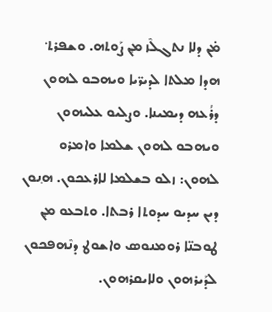ܡ̇ܢ ܕܠܐ ܢܬܓܠܶܙ ܡ݂ܢ ܨܰܘܬܗ. ܘܫܦܪܬ݀ ܗܕܐ ܡܠܬܐ ܠܕܝܪ̈ܝܐ ܘܝܗܒܘ ܠܗܘܢ ܕܪܳܥܗ ܕܝܡܝܢܐ. ܘܨܠܝܘ ܥܠܝܗܘܢ ܘܝܗܒܘ ܠܗܘܢ ܫܠܡܐ ܘܐܡܪܘ ܠܗܘܢ: ܙܠܘ ܒܫܠܡܐ ܠܐܪܥܟܘܢ. ܗ݂ܢܘܢ ܕܝܢ ܚܕܝܘ ܚܕܘܬܐ ܪܒܬܐ. ܘܬܒܥܘ ܡ݂ܢ ܛܘܒܢ̈ܐ ܪܘܡܢܘܣ ܘܐܫܘܛ ܕܢܶܗܦܟܘܢ ܠܕܰܝܪܗܘܢ ܘܠܐܝܩܪܗܘܢ.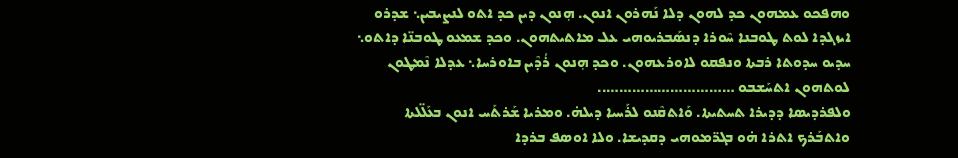ܘܗܦܟܘ ܥܡܗܘܢ ܟܕ ܠܗܘܢ ܕܠܐ ܢܰܗܪܘܢ ܐܢܘܢ. ܗ݂ܢܘܢ ܕܝܢ ܟܕ ܐܬܘ ܠܢܨܝܒܝܢ܆ ܫܕܪܘ ܐܝܙܓܕܐ ܠܘܬ ܛܘܒܢܐ ܚܶܘܪܐ ܕܢܣܰܒܪܝܘܗܝ ܥܠ ܡܐܬܝܬܗܘܢ. ܘܟܕ ܫܡܥܘ ܛܘܒܢ̈ܐ ܕܐܬܘ܆ ܚܕܝܘ ܚܕܘܬܐ ܪܒܬܐ ܘܢܦܩܘ ܠܐܘܪܥܗܘܢ. ܘܟܕ ܗ݂ܢܘܢ ܪܳܕܶܝܢ ܒܐܘܪܚܐ܆ ܥܕܠܐ ܢܶܡܛܘܢ ܠܘܬܗܘܢ ܐܬܚܰܫܒܘ …………………………..
ܘܠܦܪܕܝܣܐ ܕܕܝܪܐ ܬܚܬܝܬܐ. ܘܰܐܬܩܶܢܘ ܠܪܰܚܝܐ ܕܝܠܗ̇. ܘܡܪܝܐ ܫܰܪܬܰܚ ܐܢܘܢ ܒܥܰܠ̈ܠܬܐ ܘܐܬܒܰܪܟ ܐܬܪܐ ܗ̇ܘ ܒܓܪ̈ܡܘܗܝ ܕܩܕܝܫܐ. ܘܠܐ ܐܘܣܦ ܒܪܕܐ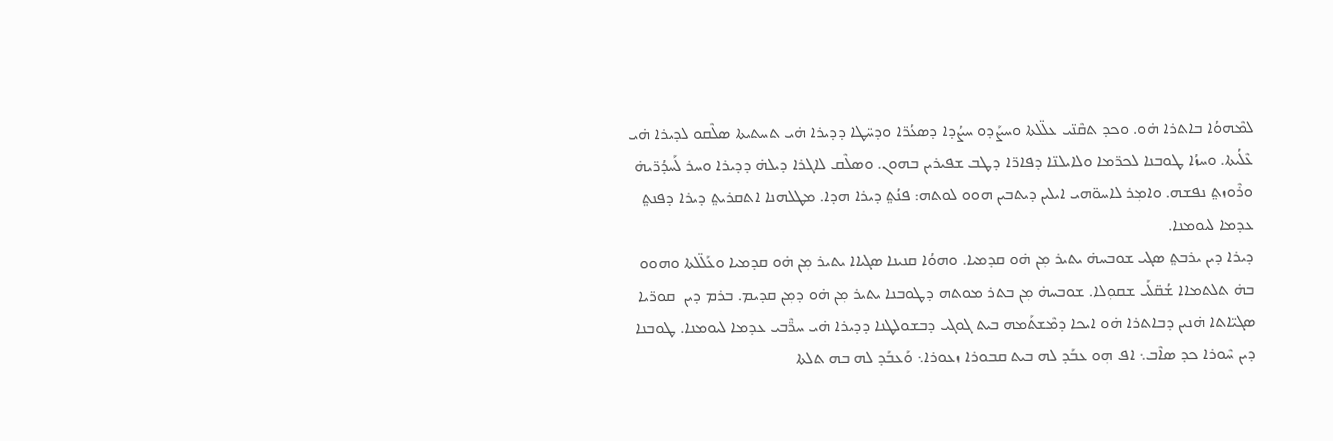ܠܡܶܗܘܳܐ ܒܐܬܪܐ ܗ̇ܘ. ܘܟܕ ܬܩܶܢ̈ܝ ܥܠ̈ܠܬܐ ܘܚܨܰܕܘ ܚܨܳܕܐ ܕܣܥܳܪ̈ܐ ܘܕܚ̈ܛܐ ܕܕܝܪܐ ܗ̇ܝ ܬܚܬܝܬܐ ܣܠܶܩܘ ܠܕܝܪܐ ܗ̇ܝ ܥܶܠܳܝܬܐ. ܘܚܙܳܐ ܛܘܒܢܐ ܠܟܪ̈ܡܐ ܘܠܐܝܠܢ̈ܐ ܕܦܐܪ̈ܐ ܕܛܒ ܫܦܝܪܝܢ ܒܗܘܢ. ܘܣܠܶܩ ܠܐܓܪܐ ܕܝܠܗ̇ ܕܕܝܪܐ ܘܚܪ ܠܰܚܕܳܪ̈ܝܗ̇ ܘܪܶܘܙܬ݀ ܢܦܫܗ. ܘܐܡ݂ܪ ܠܐܚܘ̈ܗܝ ܐܝܠܝܢ ܕܝܬܒܝܢ ܗܘܘ ܠܘܬܗ: ܦܢܳܬ݀ ܕܝܪܐ ܗܕܐ. ܡܛܠܗܢܐ ܐܬܩܪܝܬ݀ ܕܝܪܐ ܕܦܢܬ݀ ܥܕܡܐ ܠܝܘܡܢܐ.
ܕܝܪܐ ܕܝܢ ܝܪܒܬ݀ ܣܓܝ ܫܘܒܚܗ̇ ܝܬܝܪ ܡ݂ܢ ܗ̇ܘ ܩܕܡܝܐ. ܘܗܘܳܐ ܩܢܝܢܐ ܣܓܝܐܐ ܝܬܝܪ ܡ݂ܢ ܗ̇ܘ ܩܕܡܝܐ ܘܥܰܠ̈ܠܬܐ ܘܗܘܘ ܒܗ̇ ܬܠܬܡܐܐ ܫܳܩ̈ܠܰܝ ܫܩܘ݂ܠܐ. ܫܘܒܚܗ̇ ܡ݂ܢ ܒܬܪ ܡܘܬܗ ܕܛܘܒܢܐ ܝܬܝܪ ܡ݂ܢ ܗ̇ܘ ܕܡ݂ܢ ܩܕܝܡ. ܒܪܡ ܕܝܢ  ܩܘܪ̈ܝܐ ܣܓܝ̈ܐܬܐ ܗ̇ܢܝܢ ܕܒܐܬܪܐ ܗ̇ܘ ܐܝܟܐ ܕܡܶܫܬܰܡܗ ܒܝܬ ܓܘܓܝ ܕܒܫܘܠܛܢܐ ܕܕܝܪܐ ܗ̇ܝ ܚܪ̈ܶܒܝ ܥܕܡܐ ܠܝܘܡܢܐ. ܛܘܒܢܐ ܕܝܢ ܚܶܘܪܐ ܟܕ ܣܐܶܒ܆ ܐܦ ܗ݂ܘ ܥܒܰܕ ܠܗ ܒܝܬ ܩܒܘܪܐ ܙܥܘܪܐ܆ ܘܰܥܒܰܕ ܠܗ ܒܗ ܬܠܬܐ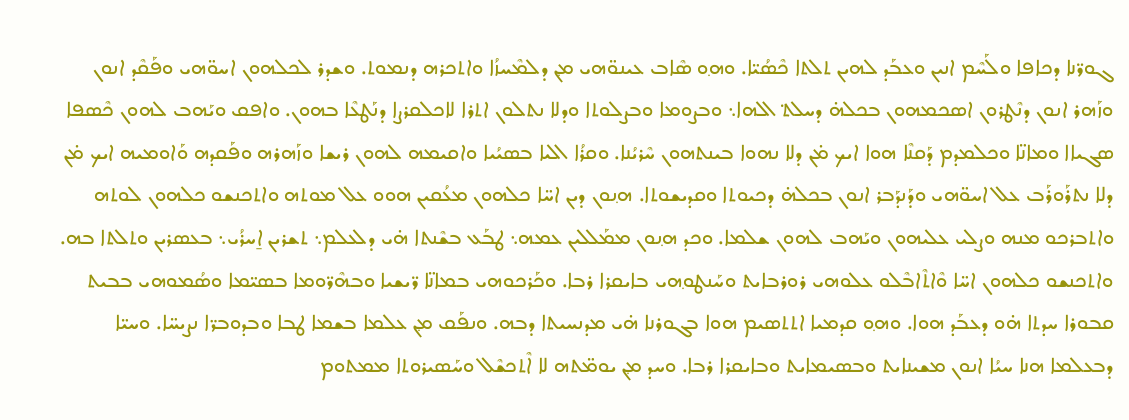ܓܘܪ̈ܢܐ ܕܟܐܦܐ ܘܠܰܚܶܡ ܐܢܝܢ ܘܥܒܰܕ ܠܗܝܢ ܬܠܬܐ ܟܶܣܳܝ̈ܐ. ܘܗ݂ܘ ܣܶܐܒ ܥܝܢܘ̈ܗܝ ܡ݂ܢ ܕܠܡܶܚܙܳܐ ܘܐܬܟܪܗ ܕܢܡܘܬ. ܘܫܕܪ ܠܟܠܗܘܢ ܐܚܘ̈ܗܝ ܘܦܰܩܶܕ ܐܢܘܢ ܘܙܰܗܪ ܐܢܘܢ ܕܢܶܛܪܘܢ ܐܣܟܡܗܘܢ ܒܟܠܗ̇ ܕܚܠܬ݀ ܐܠܗܐ܆ ܘܒܨܘܡܐ ܘܒܨܠܘܬܐ ܘܕܠܐ ܢܬܠܘܢ ܐܬܪܐ ܠܐܟܠܩܪܨܐ ܕܢܰܛܥܶܐ ܒܗܘܢ. ܘܐܦܩ ܘܝܰܗܒ ܠܗܘܢ ܟܶܣܦܐ ܣܓܝܐܐ ܘܡܐܢ̈ܐ ܘܟܠܡܕܡ ܕܰܩܢܶܐ ܗܘܐ ܐܝܟ ܡ̇ܢ ܕܠܐ ܢܗܘܐ ܒܝܢܬܗܘܢ ܚܶܪܝܳܢܐ. ܘܩܪܳܐ ܐܠܝܐ ܒܣܝܳܝܐ ܘܐܩܝܡܗ ܠܗܘܢ ܪܝܫܐ ܘܙܰܗܪܗ ܘܦܰܩܕܗ ܘܰܐܘܡܝܗ ܐܝܟ ܡ̇ܢ ܕܠܐ ܢܬܪܰܘܪܰܒ ܥܠ ܐܚܘ̈ܗܝ ܘܕܰܢܕܰܒܪ ܐܢܘܢ ܒܟܠܗ̇ ܕܟܝܘܬܐ ܘܩܕܝܫܘܬܐ. ܗ݂ܢܘܢ ܕܝܢ ܐܚ̈ܐ ܟܠܗܘܢ ܡܥܳܩܝܢ ܗܘܘ ܥܠ ܡܘܬܗ ܘܐܬܟܢܫܘ ܟܠܗܘܢ ܠܘܬܗ ܘܐܬܒܪܟܘ ܡܢܗ ܘܨܠܝ ܥܠܝܗܘܢ ܘܝܰܗܒ ܠܗܘܢ ܫܠܡܐ. ܘܟܕ ܗ݂ܢܘܢ ܡܡܰܠܠܝܢ ܥܡܗ܆ ܛܒܰܥ ܒܫܶܢܬܐ ܗ̇ܝ ܕܠܥܠܡ܆ ܬܫܪܝܢ ܐ̱ܚܪܳܝ܆ ܒܥܣܪܝܢ ܘܬܠܬܐ ܒܗ. ܘܐܬܟܢܫܘ ܟܠܗܘܢ ܐܚ̈ܐ ܘܶܐܬܶܐܒܶܠܘ ܥܠܘܗܝ ܪܘܪܒܐܝܬ ܘܚܰܢܛܘ݂ܗܝ ܒܐܝܩܪܐ ܪܒܐ. ܘܟܰܪܟܘܗܝ ܒܡܐܢ̈ܐ ܪ̈ܝܫܝܐ ܘܒܗܶܪ̈ܘܡܐ ܒܣܝ̈ܡܐ ܘܣܳܡܘܗܝ ܒܒܝܬ ܩܒܘܪܐ ܚܕܬܐ ܗ̇ܘ ܕܥܒܰܕ ܗܘܐ. ܘܗ݂ܘ ܩܕܡܝܐ ܐܬܬܣܝܡ ܗܘܐ ܒܓܘܪܢܐ ܗ̇ܝ ܡܕܢܚܝܬܐ ܕܒܗ. ܘܢܦܰܩ ܡ݂ܢ ܥܠܡܐ ܒܫܡܐ ܛܒܐ ܘܒܕܘܒܪ̈ܐ ܢܨܝܚ̈ܐ. ܘܚܝ̈ܐ ܕܒܥܠܡܐ ܗܢܐ ܚܝܳܐ ܐܢܘܢ ܡܫܝܢܐܝܬ ܘܒܣܝܡܐܝܬ ܘܒܐܝܩܪܐ ܪܒܐ. ܘܚܕ ܡ݂ܢ ܝܘܡ̈ܬܗ ܠܐ ܐܶܬܟܫܶܠ ܘܚܰܣܝܪܘܬܐ ܡܡܬܘܡ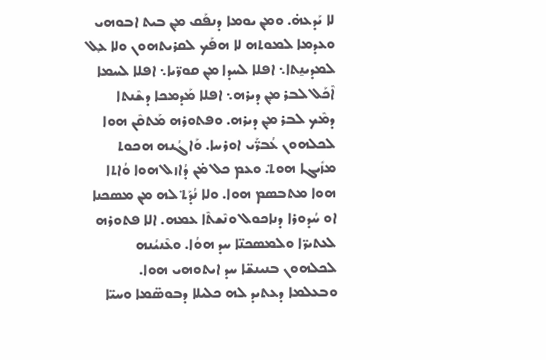ܠܐ ܝܰܕܥܗ̇. ܘܡ݂ܢ ܝܘܡܐ ܕܢܦܰܩ ܡ݂ܢ ܒܝܬ ܐܒܘܗܝ ܘܥܕܡܐ ܠܡܘܬܗ ܠܐ ܗܦܰܟ ܠܩܪܝܬܗܘܢ ܘܠܐ ܥ݂ܠ ܠܡܕܝܢ̱ܬܐ܆ ܐܦܠܐ ܠܚܕܐ ܡ݂ܢ ܩܘܪ̈ܝܐ܆ ܐܦܠܐ ܠܚܡܐ ܐܶܟܰܠ ܠܒܪ ܡ݂ܢ ܕܝܪܗ܆ ܐܦܠܐ ܡܰܕܡܟܐ ܕܫܶܢܬܐ ܕܡܶܟ ܠܒܪ ܡ݂ܢ ܕܝܪܗ. ܘܦܬܘܪܗ ܡܰܬܩܶܢ ܗܘܐ ܠܟܠܗܘܢ ܥܳܒܪ̈ܰܝ ܐܘܪܚܐ. ܘܰܐܓܳܢܗ ܗܟܘܬ ܡܙܺܝܓܐ ܗܘܬ݀. ܘܥܡ ܟܠ ܡ̇ܢ ܕܳܐܙܠ ܗܘܐ ܘܳܐܬܐ ܗܘܐ ܡܬܒܣܡ ܗܘܐ. ܘܠܐ ܢܳܕܰܬ݀ ܠܗ ܡ݂ܢ ܡܣܟܢܐ ܐܘ ܚܳܕܘܪܐ ܕܢܐܟܘܠ ܘܢܶܫܬܶܐ ܥܡܗ. ܐܠܐ ܦܬܘܪܗ ܠܥܬܝܪ̈ܐ ܘܠܡܣܟܢ̈ܐ ܚܕ ܗܘܳܐ. ܘܥܶܢܝܳܢܗ ܠܟܠܗܘܢ ܒܢܝܢܫ̈ܐ ܚܕ ܐܝܬܘܗܝ ܗܘܐ. ܘܒܥܠܡܐ ܕܥܬܝܕ ܠܗ ܟܠܝܠܐ ܕܒܘܣ̈ܡܐ ܘܚܝ̈ܐ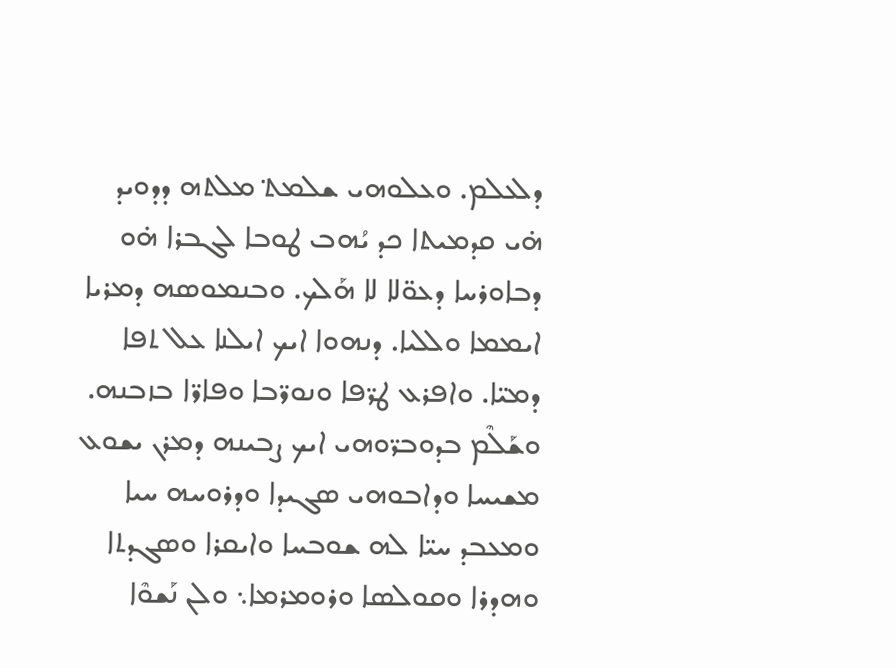ܕܠܥܠܡ. ܘܥܠܘܗܝ ܫܠܡܬ݀ ܡܠܬܗ ܕܕܘܝܕ ܗ̇ܝ ܩܕܡܝܬܐ ܟܕ ܝܳܗܒ ܛܘܒܐ ܠܓܒܪܐ ܗ̇ܘ ܕܒܐܘܪܚܐ ܕܥܘ̈ܠܐ ܠܐ ܗܰܠܟ. ܘܒܢܡܘܣܗ ܕܡܪܝܐ ܐܝܡܡܐ ܘܠܠܝܐ. ܕܢܗܘܐ ܐܝܟ ܐܝܠܢܐ ܥܠ ܬܦܐ ܕܡܝ̈ܐ. ܘܐܦܪܥ ܛܪ̈ܦܐ ܘܢܘܪ̈ܒܐ ܘܦܐܪ̈ܐ ܒܙܒܢܗ. ܘܫܰܠܶܡ ܒܕܘܒܪ̈ܘܗܝ ܐܝܟ ܨܒܝܢܗ ܕܡܪܢ ܝܫܘܥ ܡܫܝܚܐ ܘܕܐܒܘܗܝ ܣܓܝܕܐ ܘܕܪܘܚܗ ܚܝܐ ܘܡܥܒܕ ܚܝ̈ܐ ܠܗ ܫܘܒܚܐ ܘܐܝܩܪܐ ܘܣܓܕܬܐ ܘܗܕܪܐ ܘܩܘܠܣܐ ܘܪܘܡܪܡܐ܆ ܘܠܢ ܢܰܫܘܶܐ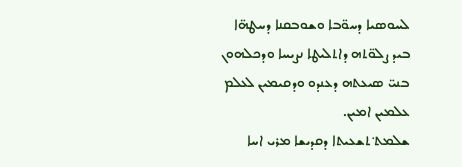ܠܚܘܣܝܐ ܕܚܘ̈ܒܐ ܘܫܘܒܩܢܐ ܕܚܛܗ̈ܐ ܒܝܕ ܨܠܘ̈ܬܗ ܕܐܬܠܝܛܐ ܢܨܝܚܐ ܘܕܟܠܗܘܢ ܒܢܝ̈ ܣܝܥܬܗ ܕܥܢܕܘ ܘܕܩܝܡܝܢ ܠܥܠܡ ܥܠܡܝܢ ܐܡܝܢ.
ܫܠܡܬ݀ ܬܫܥܝܬܐ ܕܩܕܝܫܐ ܡܪܝ ܐܚܐ